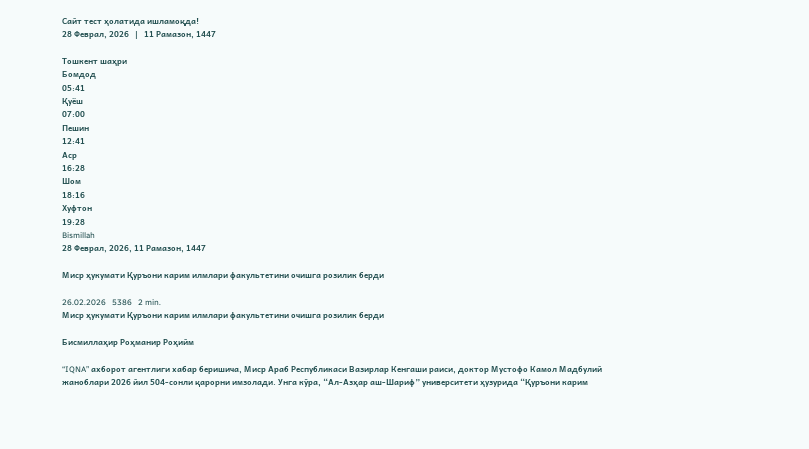Сайт тест ҳолатида ишламоқда!
28 Феврал, 2026   |   11 Рамазон, 1447

Тошкент шаҳри
Бомдод
05:41
Қуёш
07:00
Пешин
12:41
Аср
16:28
Шом
18:16
Хуфтон
19:28
Bismillah
28 Феврал, 2026, 11 Рамазон, 1447

Миср ҳукумати Қуръони карим илмлари факультетини очишга розилик берди

26.02.2026   5386   2 min.
Миср ҳукумати Қуръони карим илмлари факультетини очишга розилик берди

Бисмиллаҳир Роҳманир Роҳийм

“IQNA” ахборот агентлиги хабар беришича, Миср Араб Республикаси Вазирлар Кенгаши раиси, доктор Мустофо Камол Мадбулий жаноблари 2026 йил 504-сонли қарорни имзолади. Унга кўра, “Ал-Азҳар аш-Шариф” университети ҳузурида “Қуръони карим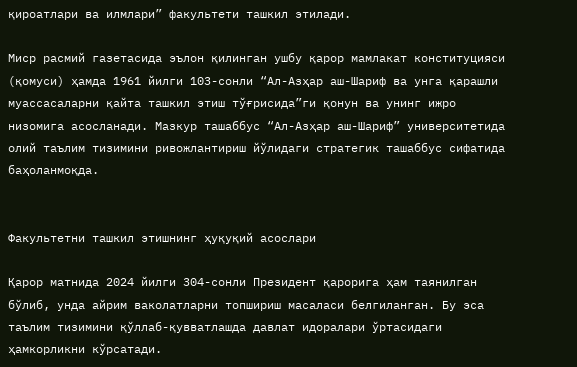қироатлари ва илмлари” факультети ташкил этилади.

Миср расмий газетасида эълон қилинган ушбу қарор мамлакат конституцияси (қомуси) ҳамда 1961 йилги 103-сонли “Ал-Азҳар аш-Шариф ва унга қарашли муассасаларни қайта ташкил этиш тўғрисида”ги қонун ва унинг ижро низомига асосланади. Мазкур ташаббус “Ал-Азҳар аш-Шариф” университетида олий таълим тизимини ривожлантириш йўлидаги стратегик ташаббус сифатида баҳоланмоқда.


Факультетни ташкил этишнинг ҳуқуқий асослари

Қарор матнида 2024 йилги 304-сонли Президент қарорига ҳам таянилган бўлиб, унда айрим ваколатларни топшириш масаласи белгиланган. Бу эса таълим тизимини қўллаб-қувватлашда давлат идоралари ўртасидаги ҳамкорликни кўрсатади.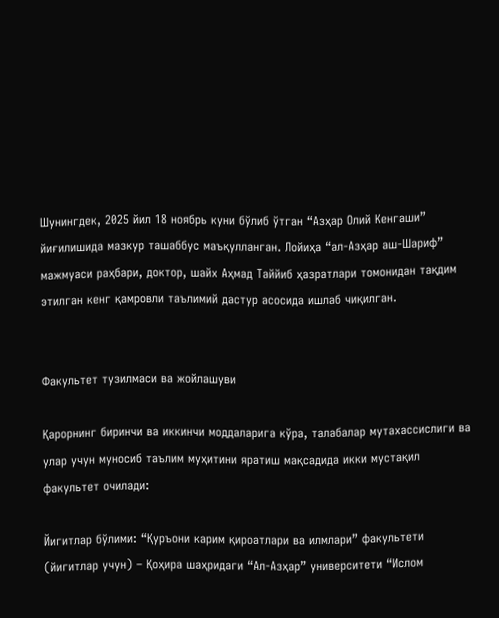Шунингдек, 2025 йил 18 ноябрь куни бўлиб ўтган “Азҳар Олий Кенгаши” йиғилишида мазкур ташаббус маъқулланган. Лойиҳа “ал-Азҳар аш-Шариф” мажмуаси раҳбари, доктор, шайх Аҳмад Таййиб ҳазратлари томонидан тақдим этилган кенг қамровли таълимий дастур асосида ишлаб чиқилган.


Факультет тузилмаси ва жойлашуви

Қарорнинг биринчи ва иккинчи моддаларига кўра, талабалар мутахассислиги ва улар учун муносиб таълим муҳитини яратиш мақсадида икки мустақил факультет очилади:

Йигитлар бўлими: “Қуръони карим қироатлари ва илмлари” факультети (йигитлар учун) – Қоҳира шаҳридаги “Ал-Азҳар” университети “Ислом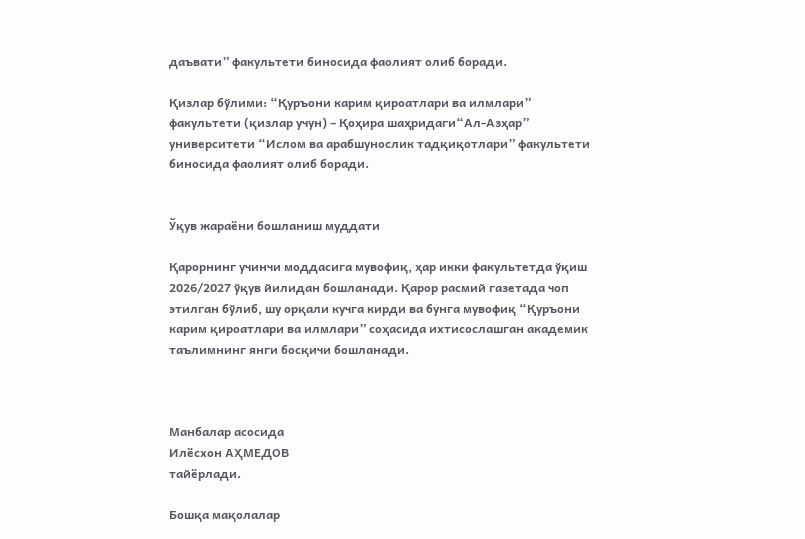даъвати” факультети биносида фаолият олиб боради.

Қизлар бўлими: “Қуръони карим қироатлари ва илмлари” факультети (қизлар учун) – Қоҳира шаҳридаги“Ал-Азҳар” университети “Ислом ва арабшунослик тадқиқотлари” факультети биносида фаолият олиб боради.


Ўқув жараёни бошланиш муддати

Қарорнинг учинчи моддасига мувофиқ, ҳар икки факультетда ўқиш 2026/2027 ўқув йилидан бошланади. Қарор расмий газетада чоп этилган бўлиб, шу орқали кучга кирди ва бунга мувофиқ “Қуръони карим қироатлари ва илмлари” соҳасида ихтисослашган академик таълимнинг янги босқичи бошланади.



Манбалар асосида
Илёсхон АҲМЕДОВ
тайёрлади.

Бошқа мақолалар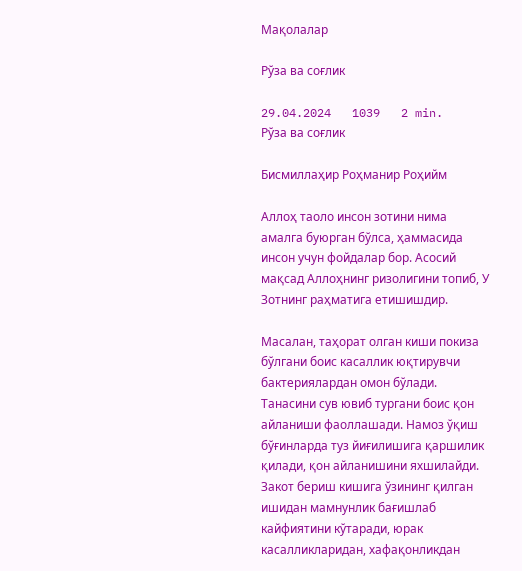Мақолалар

Рўза ва соғлик

29.04.2024   1039   2 min.
Рўза ва соғлик

Бисмиллаҳир Роҳманир Роҳийм

Аллоҳ таоло инсон зотини нима амалга буюрган бўлса, ҳаммасида инсон учун фойдалар бор. Асосий мақсад Аллоҳнинг ризолигини топиб, У Зотнинг раҳматига етишишдир.

Масалан, таҳорат олган киши покиза бўлгани боис касаллик юқтирувчи бактериялардан омон бўлади. Танасини сув ювиб тургани боис қон айланиши фаоллашади. Намоз ўқиш бўғинларда туз йиғилишига қаршилик қилади, қон айланишини яхшилайди. Закот бериш кишига ўзининг қилган ишидан мамнунлик бағишлаб кайфиятини кўтаради, юрак касалликларидан, хафақонликдан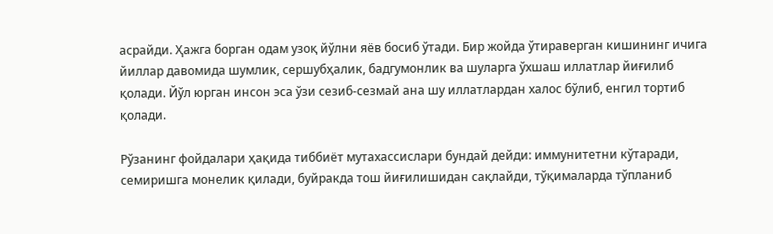асрайди. Ҳажга борган одам узоқ йўлни яёв босиб ўтади. Бир жойда ўтираверган кишининг ичига йиллар давомида шумлик, сершубҳалик, бадгумонлик ва шуларга ўхшаш иллатлар йиғилиб қолади. Йўл юрган инсон эса ўзи сезиб-сезмай ана шу иллатлардан халос бўлиб, енгил тортиб қолади.

Рўзанинг фойдалари ҳақида тиббиёт мутахассислари бундай дейди: иммунитетни кўтаради, семиришга монелик қилади, буйракда тош йиғилишидан сақлайди, тўқималарда тўпланиб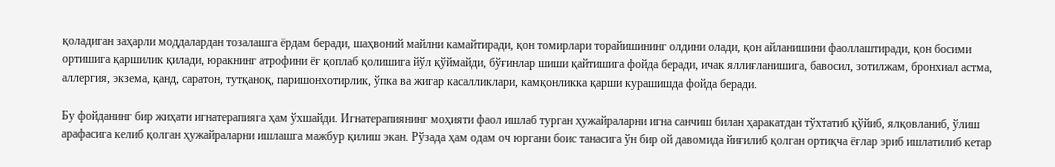қоладиган заҳарли моддалардан тозалашга ёрдам беради, шаҳвоний майлни камайтиради, қон томирлари торайишининг олдини олади, қон айланишини фаоллаштиради, қон босими ортишига қаршилик қилади, юракнинг атрофини ёғ қоплаб қолишига йўл қўймайди, бўғинлар шиши қайтишига фойда беради, ичак яллиғланишига, бавосил, зотилжам, бронхиал астма, аллергия, экзема, қанд, саратон, тутқаноқ, паришонхотирлик, ўпка ва жигар касалликлари, камқонликка қарши курашишда фойда беради.

Бу фойданинг бир жиҳати игнатерапияга ҳам ўхшайди. Игнатерапиянинг моҳияти фаол ишлаб турган ҳужайраларни игна санчиш билан ҳаракатдан тўхтатиб қўйиб, ялқовланиб, ўлиш арафасига келиб қолган ҳужайраларни ишлашга мажбур қилиш экан. Рўзада ҳам одам оч юргани боис танасига ўн бир ой давомида йиғилиб қолган ортиқча ёғлар эриб ишлатилиб кетар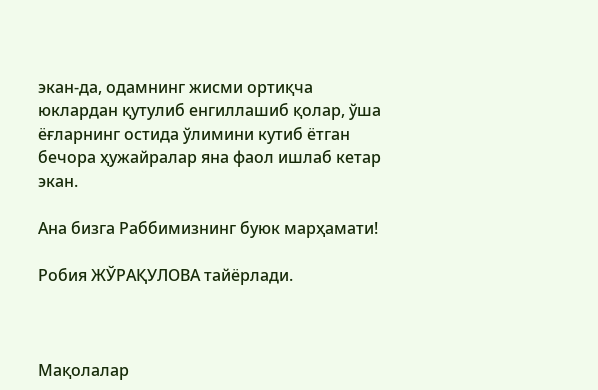экан-да, одамнинг жисми ортиқча юклардан қутулиб енгиллашиб қолар, ўша ёғларнинг остида ўлимини кутиб ётган бечора ҳужайралар яна фаол ишлаб кетар экан.

Ана бизга Раббимизнинг буюк марҳамати!

Робия ЖЎРАҚУЛОВА тайёрлади.



Мақолалар